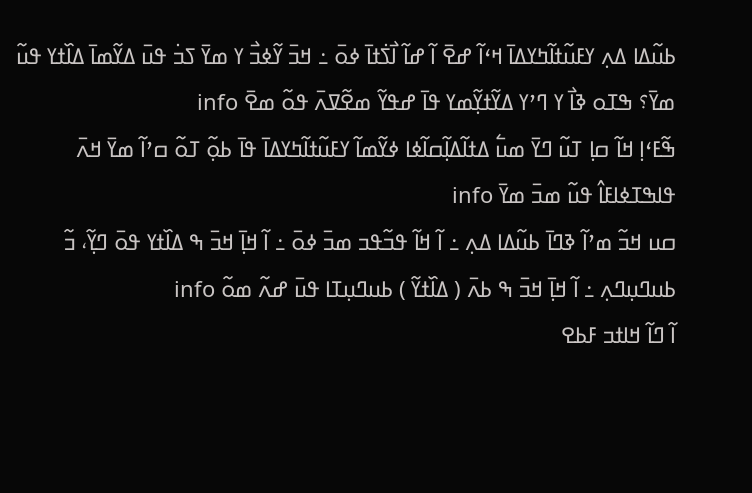ߕߎ߬ߡߊ ߡߍ߲ ߌߓߎ߬ߙߊ߬ߤߌߡߊ߫ ߞߵߊ߬ ߝߐ߫ ߊ߬ ߝߊ߬ ߊ߯ߖ߭ߙߊ߫ ߦߋ߫ ߸ ߞߏ߫ ߌ߬ߦߏ߯ ߌ ߘߌ߫ ߖߏ߭ ߟߎ߫ ߡߌ߬ߘߊ߫ ߡߊ߰ߙߌ ߟߎ߬ ߘߌ߫؟ ߒߠߋ ߢߊ߯ ߌ ߣߴߌ ߡߌ߬ߙߌ߲߬ߘߌ ߟߊ߫ ߝߟߌ߬ ߘߐ߬ߜߍ߫ ߟߋ߬ ߘߐ߫ info
ߒ߬ߓߵߊ߲ ߞߊ߬ ߛߊ߲ ߠߎ߬ ߣߌ߫ ߘߎ߱ ߡߙߊ߬ߡߊ߲߬ߛߊ߬ߦߊ ߦߌ߬ߘߊ߬ ߌߓߎ߬ߙߊ߬ߤߌߡߊ߫ ߟߊ߫ ߕߋ߲߬ ߠߋ߬ ߛߴߊ߬ ߘߌ߫ ߞߍ߫ ߟߊߒߠߦߊߓߊ߮ ߟߎ߬ ߘߏ߫ ߘߌ߫ info
ߛߎ ߞߏ߬ ߘߴߊ߬ ߢߣߊ߫ ߕߎ߬ߡߊ ߡߍ߲ ߸ ߊ߬ ߞߊ߬ ߟߏ߬ߟߏ ߘߏ߫ ߦߋ߫ ߸ ߊ߬ ߞߊ߲߫ ߞߏ߫ ߒ ߡߊ߰ߙߌ ߟߋ߫ ߣߌ߲߬، ߏ߬ ߕߎߣߎ߲ߣߍ߲ ߸ ߊ߬ ߞߊ߲߫ ߞߏ߫ ߒ ߕߍ߫ ( ߡߊ߰ߙߌ߬ ) ߕߎߣߎ߲ߠߊ ߟߎ߫ ߝߍ߬ ߘߋ߬ info
ߊ߬ ߣߊ߬ ߞߊߙߏ ߓߕߐ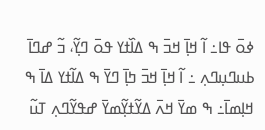ߦߋ߫ ߟߊ߸ ߊ߬ ߞߊ߲߫ ߞߏ߫ ߒ ߡߊ߰ߙߌ ߟߋ߫ ߣߌ߲߬، ߏ߬ ߝߣߊ߫ ߕߎߣߎ߲ߣߍ߲ ߸ ߊ߬ ߞߊ߲߫ ߞߏ߫ ߤߊ߲߫ ߣߌ߫ ߒ ߡߊ߬ߙߌ ߡߊ߫ ߒ ߞߊ߲ߘߊ߫߸ ߒ ߘߌ߫ ߞߍ߫ ߡߌ߬ߙߌ߲߬ߘߌ߫ ߝߟߌ߬ߣߍ߲ ߠߎ߬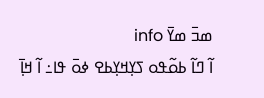ߘߏ߫ ߘߌ߫ info
ߊ߬ ߣߊ߬ ߕߋ߬ߟߋ ߖߌ߲ߞߌ߲ߕߐ ߦߋ߫ ߟߊ߸ ߊ߬ ߞߊ߲߫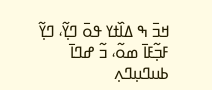ߞߏ߫ ߒ ߡߊ߰ߙߌ ߟߋ߫ ߣߌ߲߬، ߣߌ߲߬ ߓߏ߲߬ߓߊ߫ ߘߋ߬، ߏ߬ ߝߣߊ߫ ߕߎߣߎ߲ߣߍ߲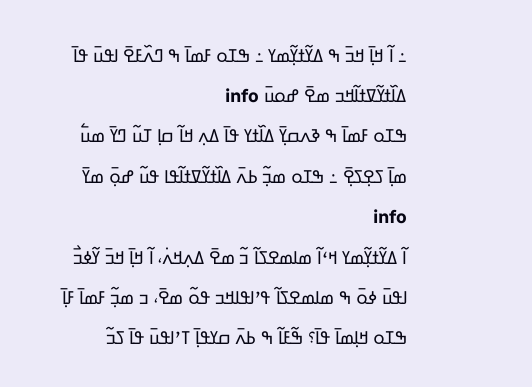߸ ߊ߬ ߞߊ߲߫ ߞߏ߫ ߒ ߡߌ߬ߙߌ߲߬ߘߌ ߸ ߒߠߋ ߓߘߊ߫ ߒ ߣߍ߰ߓߐ߫ ߊߟߎ߫ ߟߊ߫ ߡߊ߰ߙߌ߬ߜߙߊ߬ߞߏ ߘߐ߫ ߝߋߎ߫ info
ߒߠߋ ߓߘߊ߫ ߒ ߢߍߛߌ߲߫ ߡߊ߰ߙߌ ߟߊ߫ ߡߍ߲ ߞߊ߬ ߛߊ߲ ߠߎ߬ ߣߌ߫ ߘߎ߱ ߘߊ߲߫ ߖߐ߲ߖߐ߲߫ ߸ ߒߠߋ ߘߏ߲߬ ߕߍ߫ ߡߊ߰ߙߌ߬ߜߙߊ߬ߟߊ ߟߎ߬ ߝߋ߲߫ ߘߌ߫ info
ߊ߬ ߡߌ߬ߙߌ߲߬ߘߌ ߞߵߊ߬ ߘߊߘߐߖߊ߬ ߏ߬ ߘߐ߫ ߡߍ߲ߞߍ߭، ߊ߬ ߞߊ߲߫ ߞߏ߫ ߌ߬ߦߏ߯ ߊߟߎ߫ ߦߋ߫ ߒ ߘߊߘߐߖߊ߬ ߟߴߊߟߊߞߏ ߟߋ߬ ߘߐ߫، ߏ ߘߏ߲߬ ߓߘߊ߫ ߓߊ߲߫ ߒߠߋ ߞߊ߲ߘߊ߫ ߟߊ߫؟ ߒ߬ߓߊ߬ ߒ ߕߍ߫ ߛߌߟߊ߲߫ ߠߴߊߟߎ߫ ߟߊ߫ ߖߏ߬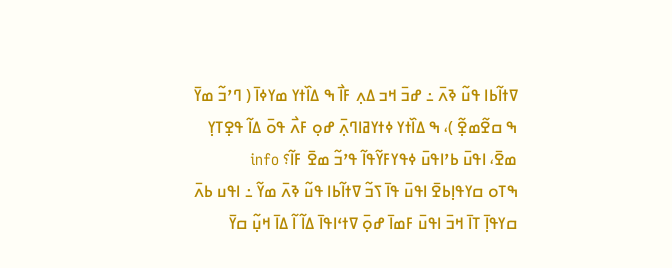ߜߙߊ߬ߕߊ ߟߎ߬ ߢߍ߫ ߸ ߝߏ߫ ߞߏ ߡߍ߲ ߓߊ߯ ߒ ߡߊ߰ߙߌ ߘߌߦߊ߫ ( ߣߴߏ߬ ߘߌ߫ ߒ ߛߐ߬ߘߐ߲߬ )، ߒ ߡߊ߰ߙߌ ߦߙߌߥߊߣߍ߲߫ ߝߋ߲ ߓߍ߯ ߟߋ߫ ߡߊ߬ ߟߐ߲ߠߌ߲ ߘߐ߫، ߊߟߎ߫ ߕߴߊߟߎ߫ ߦߟߌߓߌ߬ߟߊ߬ ߟߴߏ߬ ߘߐ߫ ߓߊ߬؟ info
ߒߠߋ ߛߌߟߊ߲ߕߐ߫ ߊߟߎ߫ ߟߊ߫ ߖߏ߬ ߜߙߊ߬ߕߊ ߟߎ߬ ߢߍ߫ ߘߌ߬ ߸ ߊߟߎ ߕߍ߫ ߛߌߟߊ߲߫ ߠߊ߫ ߞߏ߫ ߊߟߎ߫ ߓߘߊ߫ ߝߋ߲߫ ߜߙߵߊߟߊ߫ ߡߊ߬ ߊ߬ ߡߊ߫ ߞߎ߲߬ ߛߌ߫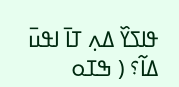ߟߊߖߌ߰ ߡߍ߲ ߠߊ߫ ߊߟߎ߫ ߡߊ߬؟ ( ߒߠߋ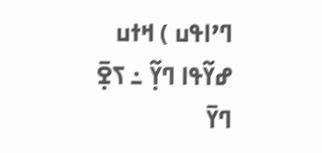ߣߴߊߟߎ ) ߞߙߎ ߝߌ߬ߟߊ ߣߌ߲߬ ߸ ߖߐ߲߫ ߣߌ߫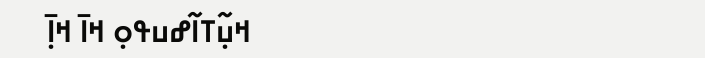ߞߎ߲߬ߠߊ߬ߝߎߟߋ߲ ߞߊ߫ ߞߊ߲߫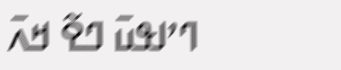ߣߴߊߟߎ߫ ߣߐ߬ ߞߍ߫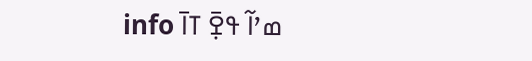ߘߴߊ߬ ߟߐ߲߫ ߠߊ߫ info